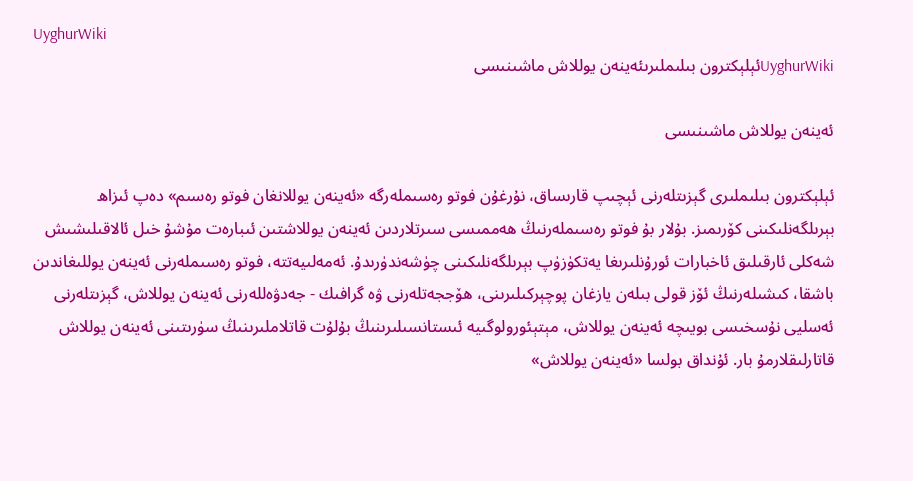UyghurWiki
UyghurWikiئېلېكترون بىلىملىرىئەينەن يوللاش ماشىنىسى

ئەينەن يوللاش ماشىنىسى

ئېلېكترون بىلىملىرى گېزىتلەرنى ئېچىپ قارىساق، نۇرغۇن فوتو رەسىملەرگە «ئەينەن يوللانغان فوتو رەسىم» دەپ ئىزاھ بېرىلگەنلىكىنى كۆرىمىز. بۇلار بۇ فوتو رەسىملەرنىڭ ھەممىسى سىرتلاردىن ئەينەن يوللاشتىن ئىبارەت مۇشۇ خىل ئالاقىلىشىش شەكلى ئارقىلىق ئاخبارات ئورۇنلىرىغا يەتكۈزۈپ بېرىلگەنلىكىنى چۈشەندۈرىدۇ. ئەمەلىيەتتە، فوتو رەسىملەرنى ئەينەن يوللىغاندىن باشقا، كىشىلەرنىڭ ئۆز قولى بىلەن يازغان پوچېركىلىرىنى، ھۆججەتلەرنى ۋە گرافىك - جەدۋەللەرنى ئەينەن يوللاش، گېزىتلەرنى ئەسليى نۇسخىسى بويىچە ئەينەن يوللاش، مېتېئورولوگىيە ئىستانسىلىرىنىڭ بۇلۇت قاتلاملىرىنىڭ سۈرىتىنى ئەينەن يوللاش قاتارلىقلارمۇ بار. ئۇنداق بولسا «ئەينەن يوللاش»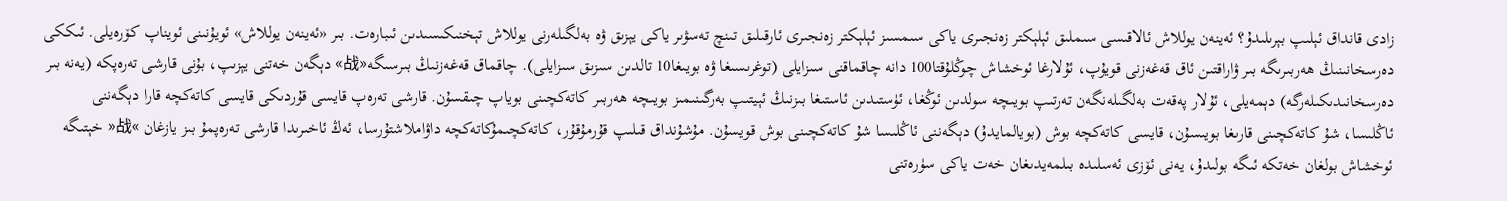زادى قانداق ئېلىپ بېرىلىدۇ؟ ئەينەن يوللاش ئالاقىسى سىملىق ئېلېكتر زەنجىرى ياكى سىمسىز ئېلېكتر زەنجىرى ئارقىلىق تىنچ تەسۋىر ياكى يېزىق ۋە بەلگىلەرنى يوللاش تېخنىكىسىدىن ئىبارەت. بىر «ئەينەن يوللاش» ئويۇنىنى ئويناپ كۆرەيلى. ئىككى دەرسخانىنىڭ ھەربىرىگە بىر ۋاراقتىن ئاق قەغەزنى قويۇپ، ئۇلارغا ئوخشاش چوڭلۇقتا100 دانە چاقماقنى سىزايلى (توغرىسىغا ۋە بويىغا10 تالدىن سىزىق سىزايلى). چاقماق قەغەزنىڭ بىرسىگە«战» دېگەن خەتنى يېزىپ، بۇنى قارشى تەرەپكە (يەنە بىر دەرسخانىدىكىلەرگە) دېمەيلى، ئۇلار پەقەت بەلگىلەنگەن تەرتىپ بويىچە سولدىن ئوڭغا، ئۈستىدىن ئاستىغا بىزنىڭ ئېيتىپ بەرگىنىمىز بويىچە ھەربىر كاتەكچىنى بوياپ چىقسۇن. قارشى تەرەپ قايسى قۇردىكى قايسى كاتەكچە قارا دېگەننى ئاڭلىسا، شۇ كاتەكچىنى قارىغا بويىسۇن، قايسى كاتەكچە بوش (بويالمايدۇ) دېگەننى ئاڭلىسا شۇ كاتەكچىنى بوش قويسۇن. مۇشۇنداق قىلىپ قۇرمۇقۇر، كاتەكچىمۇكاتەكچە داۋاملاشتۇرسا، ئەڭ ئاخىرىدا قارشى تەرەپمۇ بىز يازغان »战« خېتىگە ئوخشاش بولغان خەتكە ئىگە بولىدۇ، يەنى ئۆزى ئەسلىدە بىلمەيدىغان خەت ياكى سۈرەتنى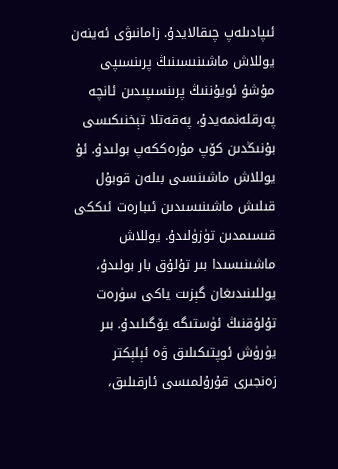ئىپادىلەپ چىقالايدۇ. زامانىۋى ئەينەن يوللاش ماشىنىسىنىڭ پرىنسىپى مۇشۇ ئويۇننىڭ پرىنسىپىدىن ئانچە پەرقلەنمەيدۇ، پەقەتلا تېخنىكىسى بۇنىڭدىن كۆپ مۇرەككەپ بولىدۇ. ئۇ يوللاش ماشىنىسى بىلەن قوبۇل قىلىش ماشىنىسىدىن ئىبارەت ئىككى قىسىمدىن تۈزۈلىدۇ. يوللاش ماشىنىسىدا بىر تۇلۇق بار بولىدۇ، يوللىنىدىغان گېزىت ياكى سۈرەت تۇلۇقنىڭ ئۈستىگە يۆگىلىدۇ. بىر يۈرۈش ئوپتىكىلىق ۋە ئېلېكتر زەنجىرى قۇرۇلمىسى ئارقىلىق،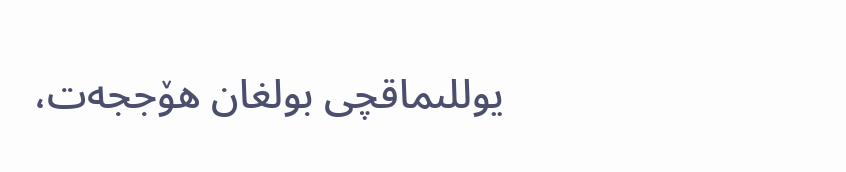يوللىماقچى بولغان ھۆججەت،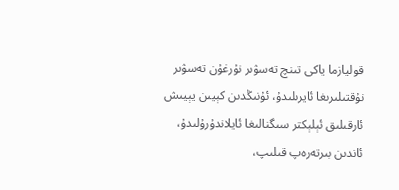قوليازما ياكى تىنچ تەسۋىر نۇرغۇن تەسۋىر نۇقتىلىرىغا ئايرىلىدۇ، ئۇنىڭدىن كېيىن يېيىش ئارقىلىق ئېلېكتر سىگنالىغا ئايلاندۇرۇلىدۇ، ئاندىن بىرتەرەپ قىلىپ،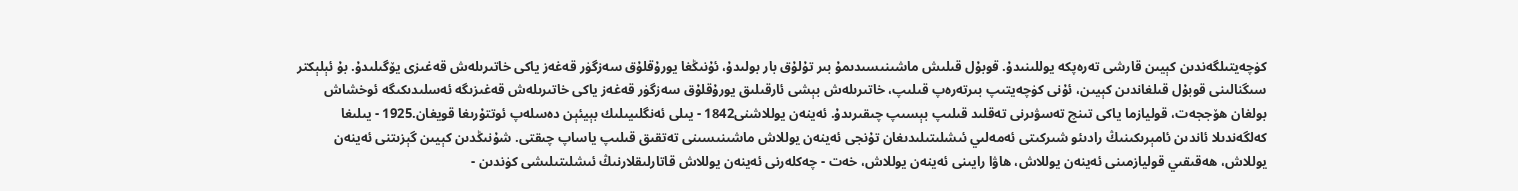كۈچەيتىلگەندىن كېيىن قارشى تەرەپكە يوللىنىدۇ. قوبۇل قىلىش ماشىنىسىدىمۇ بىر تۇلۇق بار بولىدۇ، ئۇنىڭغا يورۇقلۇق سەزگۈر قەغەز ياكى خاتىرىلەش قەغىزى يۆگىلىدۇ. بۇ ئېلېكتر سىگنالىنى قوبۇل قىلغاندىن كېيىن، ئۇنى كۈچەيتىپ بىرتەرەپ قىلىپ، خاتىرىلەش بېشى ئارقىلىق يورۇقلۇق سەزگۈر قەغەز ياكى خاتىرىلەش قەغىزىگە ئەسلىدىكىگە ئوخشاش بولغان ھۆججەت، قوليازما ياكى تىنچ تەسۋىرنى تەقلىد قىلىپ بېسىپ چىقىرىدۇ. ئەينەن يوللاشنى1842 - يىلى ئەنگلىيىلىك بېيئېن دەسلەپ ئوتتۇرىغا قويغان.1925 - يىلىغا كەلگەندىلا ئاندىن ئامېرىكىنىڭ رادىئو شىركىتى ئەمەلىي ئىشلىتىلىدىغان تۇنجى ئەينەن يوللاش ماشىنىسىنى تەتقىق قىلىپ ياساپ چىقتى. شۇنىڭدىن كېيىن گېزىتنى ئەينەن يوللاش، ھەقىقىي قوليازمىنى ئەينەن يوللاش، ھاۋا رايىنى ئەينەن يوللاش، خەت - چەكلەرنى ئەينەن يوللاش قاتارلىقلارنىڭ ئىشلىتىلىشى كۈندىن -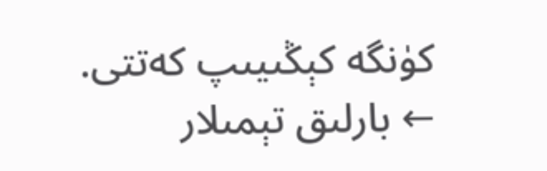كۈنگە كېڭىيىپ كەتتى.
← بارلىق تېمىلار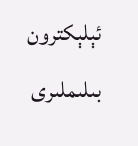ئېلېكترون بىلىملىرى